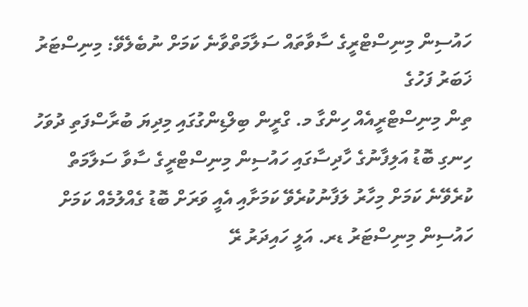ހައުސިން މިނިސްޓްރީގެ ސާވާތައް ސަލާމަތްވާނެ ކަމަށް ނުބެލެވޭ: މިނިސްޓަރު
ޚަބަރު ފަހުގެ
ތިން މިނިސްޓްރީއެއް ހިންގާ މ. ގްރީން ބިލްޑިންގުގައި މިދިޔަ ބުރާސްފަތި ދުވަހު ހިނގި ބޮޑު އަލިފާނުގެ ހާދިސާގައި ހައުސިން މިނިސްޓްރީގެ ސާވާ ސަލާމަތް ކުރެވޭނެ ކަމަށް މިހާރު ލަފާނުކުރެވޭ ކަމަށާއި އެއީ ވަރަށް ބޮޑު ގެއްލުމެއް ކަމަށް ހައުސިން މިނިސްޓަރު ޑރ. އަލީ ހައިދަރު ރޭ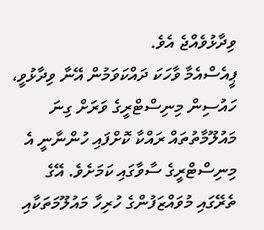ވިދާޅުވެއްޖެ އެވެ.
ޕީއެސްއެމާ ވާހަކަ ދައްކަވަމުން އޭނާ ވިދާޅުވީ، ހައުސިން މިނިސްޓްރީގެ ވަރަށް ގިނަ މައުލޫމާތުތައް ރައްކާ ކޮށްފައި ހުންނާނީ އެ މިނިސްޓްރީގެ ސާވާގައި ކަމަށެވެ. އޭގެ ތެރޭގައި މުވައްޒަފުންގެ ހުރިހާ މައުލޫމަތަކާއި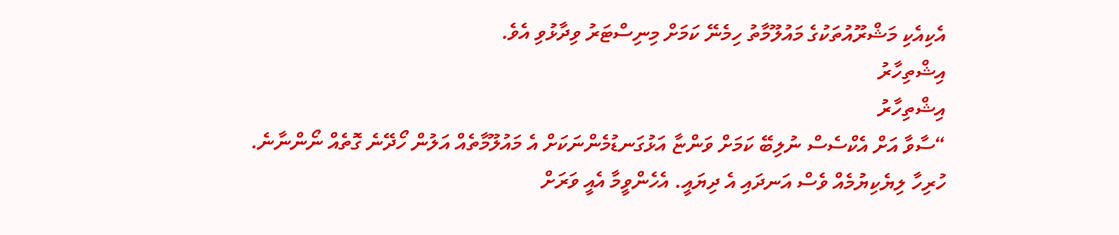އެކިއެކި މަޝްރޫއުތަކުގެ މައުލޫމާތު ހިމެނޭ ކަމަށް މިނިސްޓަރު ވިދާޅުވި އެވެ.
އިޝްތިހާރު
އިޝްތިހާރު
“ސާވާ އަށް އެކްސެސް ނުލިބޭ ކަމަށް ވަންޏާ އަޅުގަނޑުމެންނަކަށް އެ މައުލޫމާތެއް އަލުން ހޯދޭނެ ގޮތެއް ނޯންނާނެ. ހުރިހާ ލިޔެކިޔުމެއް ވެސް އަނދައި އެ ދިޔައީ. އެހެންވީމާ އެއީ ވަރަށް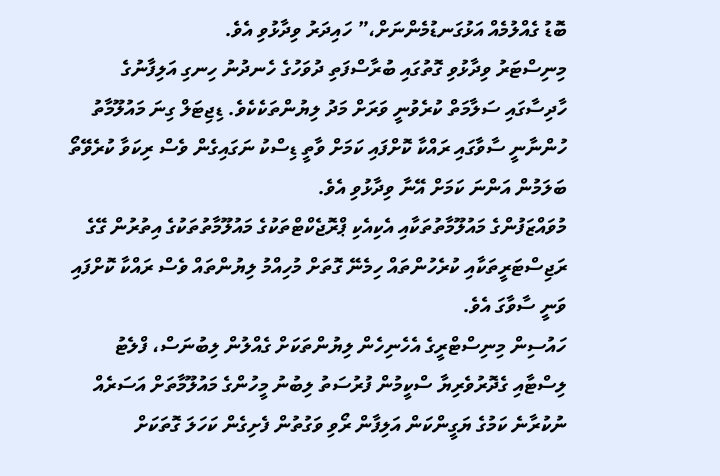ބޮޑު ގެއްލުމެއް އަޅުގަނޑުމެންނަށް،” ހައިދަރު ވިދާޅުވި އެވެ.
މިނިސްޓަރު ވިދާޅުވި ގޮތުގައި ބުރާސްފަތި ދުވަހުގެ ހެނދުނު ހިނގި އަލިފާނުގެ ހާދިސާގައި ސަލާމަތް ކުރެވުނީ ވަރަށް މަދު ލިޔުންތަކެކެވެ. ޑިޖިޓަލް ގިނަ މައުލޫމާތު ހުންނާނީ ސާވާގައި ރައްކާ ކޮށްފައި ކަމަށް ވާތީ ޑިސްކު ނަގައިގެން ވެސް ރިކަވާ ކުރެވޭތޯ ބަލަމުން އަންނަ ކަމަށް އޭނާ ވިދާޅުވި އެވެ.
މުވައްޒަފުންގެ މައުލޫމާތުތަކާއި އެކިއެކި ޕްރޮޖެކްޓްތަކުގެ މައުލޫމާތުތަކުގެ އިތުރުން ގޭގެ ރަޖިސްޓަރީތަކާއި ކުރެހުންތައް ހިމެނޭ ގޮތަށް މުހިއްމު ލިޔުންތައް ވެސް ރައްކާ ކޮށްފައި ވަނީ ސާވާގަ އެވެ.
ހައުސިން މިނިސްޓްރީގެ އެހެނިހެން ލިޔުންތަކަށް ގެއްލުން ލިބުނަސް، ފްލެޓު ލިސްޓާއި ގެދޮރުވެރިޔާ ސްކީމުން ފުރުސަތު ލިބުނު މީހުންގެ މައުލޫމާތަށް އަސަރެއް ނުކުރާނެ ކަމުގެ ޔަގީންކަން އަލިފާން ރޯވި ވަގުތުން ފެށިގެން ކަހަލަ ގޮތަކަށް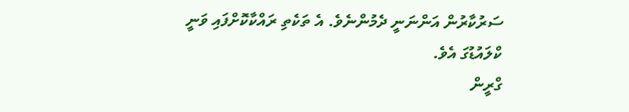ސަރުކާރުން އަންނަނީ ދެމުންނެވެ. އެ ތަކެތި ރައްކާކޮށްފައި ވަނީ ކްލައުޑުގަ އެވެ.
ގްރީން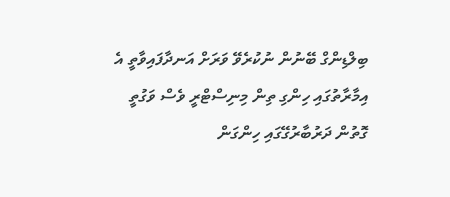ބިލްޑިންގް ބޭނުން ނުކުރެވޭ ވަރަށް އަނދާފައިވާތީ އެ އިމާރާތުގައި ހިންގި ތިން މިނިސްޓްރީ ވެސް ވަގުތީ ގޮތުން ދަރުބާރުގޭގައި ހިންގަން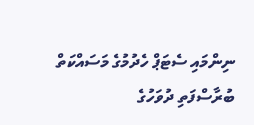ނިންމައި ސެޓަޕް ހެދުމުގެ މަސައްކަތް ބުރާސްފަތި ދުވަހުގެ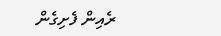ރެއިން ފެށިގެން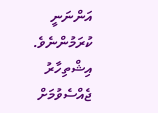އަންނަނީ ކުރަމުންނެވެ.
އިޝްތިހާރު ޖެއްސެވުމަށް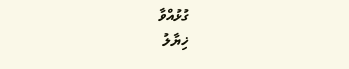ގުޅުއްވާ
ޚިޔާލު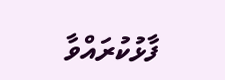ފާޅުކުރައްވާ